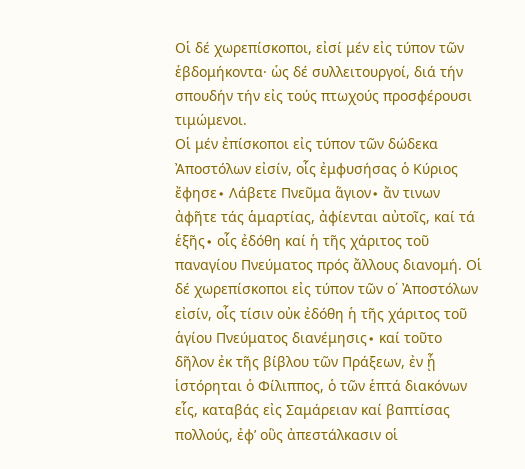Οἱ δέ χωρεπίσκοποι, εἰσί μέν εἰς τύπον τῶν ἑβδομήκοντα· ὡς δέ συλλειτουργοί, διά τήν σπουδήν τήν εἰς τούς πτωχούς προσφέρουσι τιμώμενοι.
Οἱ μέν ἐπίσκοποι εἰς τύπον τῶν δώδεκα Ἀποστόλων εἰσίν, οἷς ἐμφυσήσας ὁ Κύριος ἔφησε∙ Λάβετε Πνεῦμα ἅγιον∙ ἄν τινων ἀφῆτε τάς ἁμαρτίας, ἀφίενται αὐτοῖς, καί τά ἑξῆς∙ οἷς ἐδόθη καί ἡ τῆς χάριτος τοῦ παναγίου Πνεύματος πρός ἄλλους διανομή. Οἱ δέ χωρεπίσκοποι εἰς τύπον τῶν ο΄ Ἀποστόλων εἰσίν, οἷς τίσιν οὐκ ἐδόθη ἡ τῆς χάριτος τοῦ ἁγίου Πνεύματος διανέμησις∙ καί τοῦτο δῆλον ἐκ τῆς βίβλου τῶν Πράξεων, ἐν ᾗ ἱστόρηται ὁ Φίλιππος, ὁ τῶν ἑπτά διακόνων εἷς, καταβάς εἰς Σαμάρειαν καί βαπτίσας πολλούς, ἐφ’ οὓς ἀπεστάλκασιν οἱ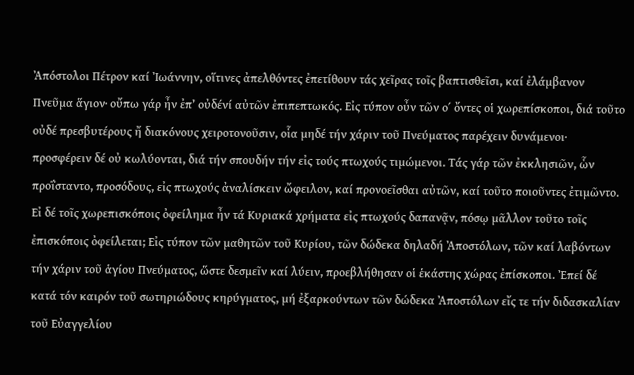Ἀπόστολοι Πέτρον καί Ἰωάννην, οἵτινες ἀπελθόντες ἐπετίθουν τάς χεῖρας τοῖς βαπτισθεῖσι, καί ἐλάμβανον Πνεῦμα ἅγιον∙ οὔπω γάρ ἦν ἐπ’ οὐδένί αὐτῶν ἐπιπεπτωκός. Εἰς τύπον οὖν τῶν ο΄ ὄντες οἱ χωρεπίσκοποι, διά τοῦτο οὐδέ πρεσβυτέρους ἤ διακόνους χειροτονοῦσιν, οἷα μηδέ τήν χάριν τοῦ Πνεύματος παρέχειν δυνάμενοι∙ προσφέρειν δέ οὐ κωλύονται, διά τήν σπουδήν τήν εἰς τούς πτωχούς τιμώμενοι. Τάς γάρ τῶν ἐκκλησιῶν, ὧν προΐσταντο, προσόδους, εἰς πτωχούς ἀναλίσκειν ὤφειλον, καί προνοεῖσθαι αὐτῶν, καί τοῦτο ποιοῦντες ἐτιμῶντο. Εἰ δέ τοῖς χωρεπισκόποις ὀφείλημα ἦν τά Κυριακά χρήματα εἰς πτωχούς δαπανᾷν, πόσῳ μᾶλλον τοῦτο τοῖς ἐπισκόποις ὀφείλεται; Εἰς τύπον τῶν μαθητῶν τοῦ Κυρίου, τῶν δώδεκα δηλαδή Ἀποστόλων, τῶν καί λαβόντων τήν χάριν τοῦ ἁγίου Πνεύματος, ὥστε δεσμεῖν καί λύειν, προεβλήθησαν οἱ ἑκάστης χώρας ἐπίσκοποι. Ἐπεί δέ κατά τόν καιρόν τοῦ σωτηριώδους κηρύγματος, μή ἐξαρκούντων τῶν δώδεκα Ἀποστόλων εἴς τε τήν διδασκαλίαν τοῦ Εὐαγγελίου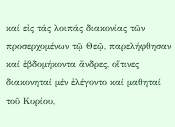καί εἰς τάς λοιπάς διακονίας τῶν προσερχομένων τῷ Θεῷ, παρελήφθησαν καί ἑβδομήκοντα ἄνδρες, οἵτινες διακονηταί μέν ἐλέγοντο καί μαθηταί τοῦ Κυρίου,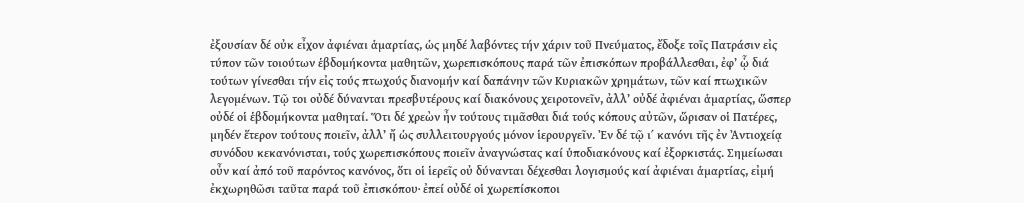ἐξουσίαν δέ οὐκ εἶχον ἀφιέναι ἁμαρτίας, ὡς μηδέ λαβόντες τήν χάριν τοῦ Πνεύματος, ἔδοξε τοῖς Πατράσιν εἰς τύπον τῶν τοιούτων ἑβδομήκοντα μαθητῶν, χωρεπισκόπους παρά τῶν ἐπισκόπων προβάλλεσθαι, ἐφ’ ᾧ διά τούτων γίνεσθαι τήν εἰς τούς πτωχούς διανομήν καί δαπάνην τῶν Κυριακῶν χρημάτων, τῶν καί πτωχικῶν λεγομένων. Τῷ τοι οὐδέ δύνανται πρεσβυτέρους καί διακόνους χειροτονεῖν, ἀλλ’ οὐδέ ἀφιέναι ἁμαρτίας, ὥσπερ οὐδέ οἱ ἑβδομήκοντα μαθηταί. Ὅτι δέ χρεὼν ἦν τούτους τιμᾶσθαι διά τούς κόπους αὐτῶν, ὥρισαν οἱ Πατέρες, μηδέν ἕτερον τούτους ποιεῖν, ἀλλ’ ἤ ὡς συλλειτουργούς μόνον ἱερουργεῖν. Ἐν δέ τῷ ι΄ κανόνι τῆς ἐν Ἀντιοχείᾳ συνόδου κεκανόνισται, τούς χωρεπισκόπους ποιεῖν ἀναγνώστας καί ὑποδιακόνους καί ἐξορκιστάς. Σημείωσαι οὖν καί ἀπό τοῦ παρόντος κανόνος, ὅτι οἱ ἱερεῖς οὐ δύνανται δέχεσθαι λογισμούς καί ἀφιέναι ἁμαρτίας, εἰμή ἐκχωρηθῶσι ταῦτα παρά τοῦ ἐπισκόπου∙ ἐπεί οὐδέ οἱ χωρεπίσκοποι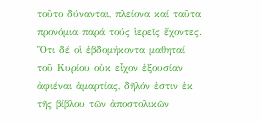τοῦτο δύνανται, πλείονα καί ταῦτα προνόμια παρά τούς ἱερεῖς ἔχοντες. Ὅτι δέ οἱ ἑβδομήκοντα μαθηταί τοῦ Κυρίου οὐκ εἶχον ἐξουσίαν ἀφιέναι ἁμαρτίας, δῆλόν ἐστιν ἐκ τῆς βίβλου τῶν ἀποστολικῶν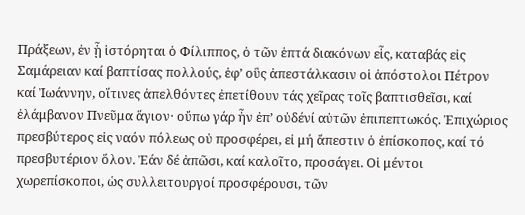Πράξεων, ἐν ᾗ ἱστόρηται ὁ Φίλιππος, ὁ τῶν ἑπτά διακόνων εἷς, καταβάς εἰς Σαμάρειαν καί βαπτίσας πολλούς, ἐφ’ οὓς ἀπεστάλκασιν οἱ ἀπόστολοι Πέτρον καί Ἰωάννην, οἵτινες ἀπελθόντες ἐπετίθουν τάς χεῖρας τοῖς βαπτισθεῖσι, καί ἐλάμβανον Πνεῦμα ἅγιον∙ οὔπω γάρ ἦν ἐπ’ οὐδένί αὐτῶν ἐπιπεπτωκός. Ἐπιχώριος πρεσβύτερος εἰς ναόν πόλεως οὐ προσφέρει, εἰ μή ἄπεστιν ὁ ἐπίσκοπος, καί τό πρεσβυτέριον ὅλον. Ἐάν δέ ἀπῶσι, καί καλοῖτο, προσάγει. Οἱ μέντοι χωρεπίσκοποι, ὡς συλλειτουργοί προσφέρουσι, τῶν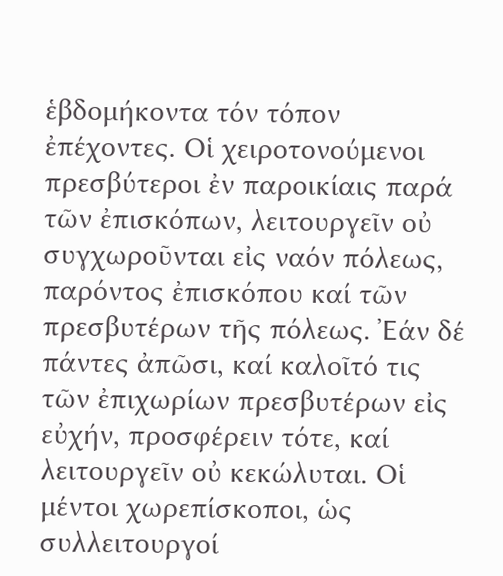ἑβδομήκοντα τόν τόπον ἐπέχοντες. Οἱ χειροτονούμενοι πρεσβύτεροι ἐν παροικίαις παρά τῶν ἐπισκόπων, λειτουργεῖν οὐ συγχωροῦνται εἰς ναόν πόλεως, παρόντος ἐπισκόπου καί τῶν πρεσβυτέρων τῆς πόλεως. Ἐάν δέ πάντες ἀπῶσι, καί καλοῖτό τις τῶν ἐπιχωρίων πρεσβυτέρων εἰς εὐχήν, προσφέρειν τότε, καί λειτουργεῖν οὐ κεκώλυται. Οἱ μέντοι χωρεπίσκοποι, ὡς συλλειτουργοί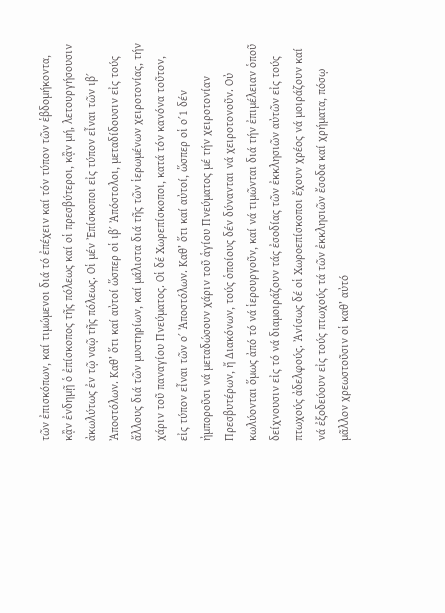τῶν ἐπισκόπων, καί τιμώμενοι διά τό ἐπέχειν καί τόν τύπον τῶν ἑβδομήκοντα, κᾂν ἐνδημῇ ὁ ἐπίσκοπος τῆς πόλεως καί οἱ πρεσβύτεροι, κᾂν μή, λετουργήσουσιν ἀκωλύτως ἐν τῷ ναῷ τῆς πόλεως. Οἱ μέν Ἐπίσκοποι εἰς τύπον εἶναι τῶν ιβ΄ Ἀποστόλων. Καθ’ ὅτι καί αὐτοί ὥσπερ οἱ ιβ΄ Ἀπόστολοι, μεταδίδουσιν εἰς τούς ἄλλους διά τῶν μυστηρίων, καί μάλιστα διά τῆς τῶν ἱερωμένων χειροτονίας, τήν χάριν τοῦ παναγίου Πνεύματος. Οἱ δέ Χωρεπίσκοποι, κατά τόν κανόνα τοῦτον, εἰς τύπον εἶναι τῶν ο΄ Ἀποστόλων. Καθ’ ὅτι καί αὐτοί, ὥσπερ οἱ ο΄1 δέν ἠμποροῦσι νά μεταδώσουν χάριν τοῦ ἁγίου Πνεύματος μέ τήν χειροτονίαν Πρεσβυτέρων, ἤ Διακόνων, τούς ὁποίους δέν δύνανται νά χειροτονοῦν. Οὐ κωλύονται ὅμως ἀπό τό νά ἱερουργοῦν, καί νά τιμῶνται διά τήν ἐπιμέλειαν ὁποῦ δείχνουσιν εἰς τό νά διαμοιράζουν τάς ἐσοδίας τῶν ἐκκλησιῶν αὐτῶν εἰς τούς πτωχούς ἀδελφούς. Ἀνίσως δέ οἱ Χωροεπίσκοποι ἔχουν χρέος νά μοιράζουν καί νά ἐξοδεύουν εἰς τούς πτωχούς τά τῶν ἐκκλησιῶν ἔσοδα καί χρήματα, πόσῳ μᾶλλον χρεωστοῦσιν οἱ καθ’ αὐτό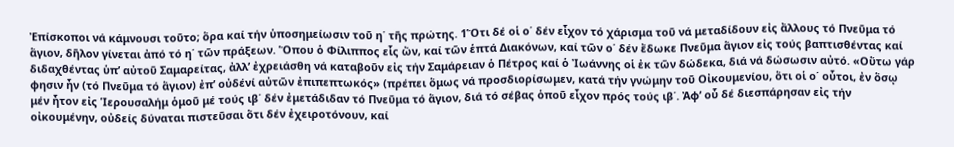Ἐπίσκοποι νά κάμνουσι τοῦτο; ὅρα καί τήν ὑποσημείωσιν τοῦ η΄ τῆς πρώτης. 1Ὅτι δέ οἱ ο΄ δέν εἶχον τό χάρισμα τοῦ νά μεταδίδουν εἰς ἄλλους τό Πνεῦμα τό ἅγιον, δῆλον γίνεται ἀπό τό η΄ τῶν πράξεων. Ὅπου ὁ Φίλιππος εἷς ὤν, καί τῶν ἑπτά Διακόνων, καί τῶν ο΄ δέν ἔδωκε Πνεῦμα ἅγιον εἰς τούς βαπτισθέντας καί διδαχθέντας ὑπ’ αὐτοῦ Σαμαρείτας, ἀλλ’ ἐχρειάσθη νά καταβοῦν εἰς τήν Σαμάρειαν ὁ Πέτρος καί ὁ Ἰωάννης οἱ ἐκ τῶν δώδεκα, διά νά δώσωσιν αὐτό. «Οὕτω γάρ φησιν ἦν (τό Πνεῦμα τό ἅγιον) ἐπ’ οὐδένί αὐτῶν ἐπιπεπτωκός» (πρέπει ὅμως νά προσδιορίσωμεν, κατά τήν γνώμην τοῦ Οἰκουμενίου, ὅτι οἱ ο΄ οὗτοι, ἐν ὅσῳ μέν ἦτον εἰς Ἱερουσαλήμ ὁμοῦ μέ τούς ιβ΄ δέν ἐμετάδιδαν τό Πνεῦμα τό ἅγιον, διά τό σέβας ὁποῦ εἶχον πρός τούς ιβ΄. Ἀφ’ οὗ δέ διεσπάρησαν εἰς τήν οἰκουμένην, οὐδείς δύναται πιστεῦσαι ὅτι δέν ἐχειροτόνουν, καί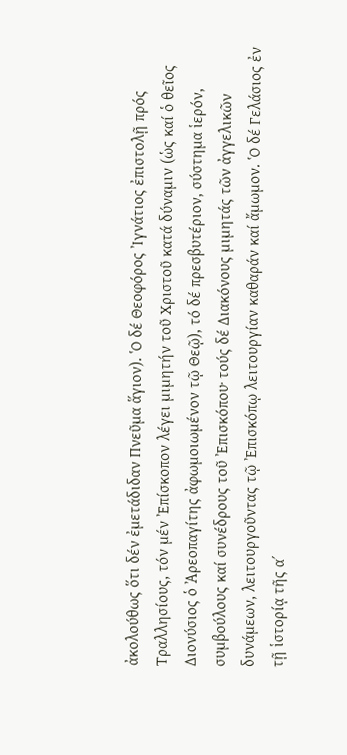ἀκολούθως ὅτι δέν ἐμετάδιδαν Πνεῦμα ἅγιον). Ὁ δέ Θεοφόρος Ἰγνάτιος ἐπιστολῇ πρός Τραλλησίους, τόν μέν Ἐπίσκοπον λέγει μιμητήν τοῦ Χριστοῦ κατά δύναμιν (ὡς καί ὁ θεῖος Διονύσιος ὁ Ἀρεοπαγίτης ἀφωμοιωμένον τῷ Θεῷ), τό δέ πρεσβυτέριον, σύστημα ἱερόν, συμβούλους καί συνέδρους τοῦ Ἐπισκόπου∙ τούς δέ Διακόνους μιμητάς τῶν ἀγγελικῶν δυνάμεων, λειτουργοῦντας τῷ Ἐπισκόπῳ λειτουργίαν καθαράν καί ἄμωμον. Ὁ δέ Γελάσιος ἐν τῇ ἱστορίᾳ τῆς α΄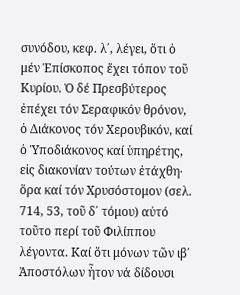συνόδου, κεφ. λ΄, λέγει, ὅτι ὁ μέν Ἐπίσκοπος ἔχει τόπον τοῦ Κυρίου. Ὁ δέ Πρεσβύτερος ἐπέχει τόν Σεραφικόν θρόνον, ὁ Διάκονος τόν Χερουβικόν, καί ὁ Ὑποδιάκονος καί ὑπηρέτης, εἰς διακονίαν τούτων ἐτάχθη∙ ὅρα καί τόν Χρυσόστομον (σελ. 714, 53, τοῦ δ΄ τόμου) αὐτό τοῦτο περί τοῦ Φιλίππου λέγοντα. Καί ὅτι μόνων τῶν ιβ΄ Ἀποστόλων ἦτον νά δίδουσι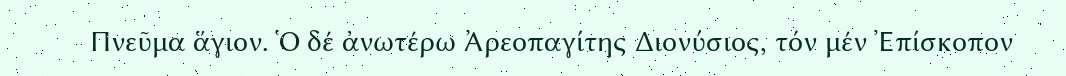Πνεῦμα ἅγιον. Ὁ δέ ἀνωτέρω Ἀρεοπαγίτης Διονύσιος, τόν μέν Ἐπίσκοπον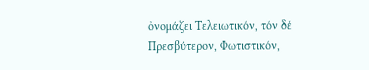ὀνομάζει Τελειωτικόν, τόν δέ Πρεσβύτερον, Φωτιστικόν,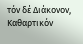τόν δέ Διάκονον, Καθαρτικόν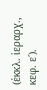(ἐκκλ. ἱεραρχ., κεφ. ε΄).